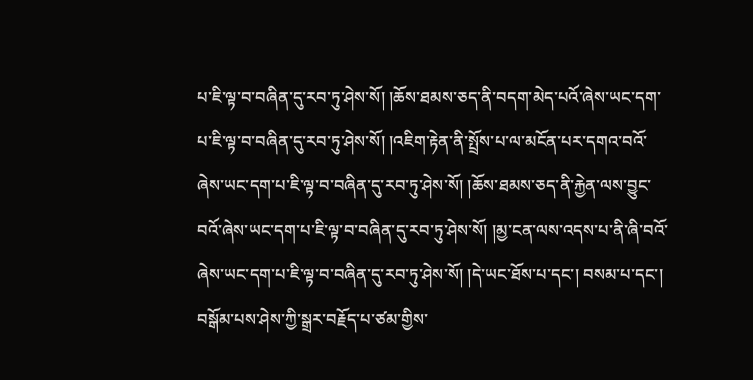པ་ཇི་ལྟ་བ་བཞིན་དུ་རབ་ཏུ་ཤེས་སོ། །ཆོས་ཐམས་ཅད་ནི་བདག་མེད་པའོ་ཞེས་ཡང་དག་པ་ཇི་ལྟ་བ་བཞིན་དུ་རབ་ཏུ་ཤེས་སོ། །འཇིག་རྟེན་ནི་སྤྲོས་པ་ལ་མངོན་པར་དགའ་བའོ་ཞེས་ཡང་དག་པ་ཇི་ལྟ་བ་བཞིན་དུ་རབ་ཏུ་ཤེས་སོ། །ཆོས་ཐམས་ཅད་ནི་རྐྱེན་ལས་བྱུང་བའོ་ཞེས་ཡང་དག་པ་ཇི་ལྟ་བ་བཞིན་དུ་རབ་ཏུ་ཤེས་སོ། །མྱ་ངན་ལས་འདས་པ་ནི་ཞི་བའོ་ཞེས་ཡང་དག་པ་ཇི་ལྟ་བ་བཞིན་དུ་རབ་ཏུ་ཤེས་སོ། །དེ་ཡང་ཐོས་པ་དང་། བསམ་པ་དང་། བསྒོམ་པས་ཤེས་ཀྱི་སྒྲར་བརྗོད་པ་ཙམ་གྱིས་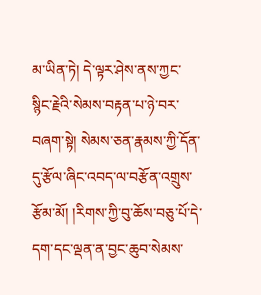མ་ཡིན་ཏེ། དེ་ལྟར་ཤེས་ནས་ཀྱང་སྙིང་རྗེའི་སེམས་བརྟན་པ་ཉེ་བར་བཞག་སྟེ། སེམས་ཅན་རྣམས་ཀྱི་དོན་དུ་རྩོལ་ཞིང་འབད་ལ་བརྩོན་འགྲུས་རྩོམ་མོ། །རིགས་ཀྱི་བུ་ཆོས་བཅུ་པོ་དེ་དག་དང་ལྡན་ན་བྱང་ཆུབ་སེམས་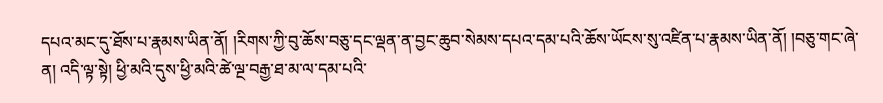དཔའ་མང་དུ་ཐོས་པ་རྣམས་ཡིན་ནོ། །རིགས་ཀྱི་བུ་ཆོས་བཅུ་དང་ལྡན་ན་བྱང་ཆུབ་སེམས་དཔའ་དམ་པའི་ཆོས་ཡོངས་སུ་འཛིན་པ་རྣམས་ཡིན་ནོ། །བཅུ་གང་ཞེ་ན། འདི་ལྟ་སྟེ། ཕྱི་མའི་དུས་ཕྱི་མའི་ཚེ་ལྔ་བརྒྱ་ཐ་མ་ལ་དམ་པའི་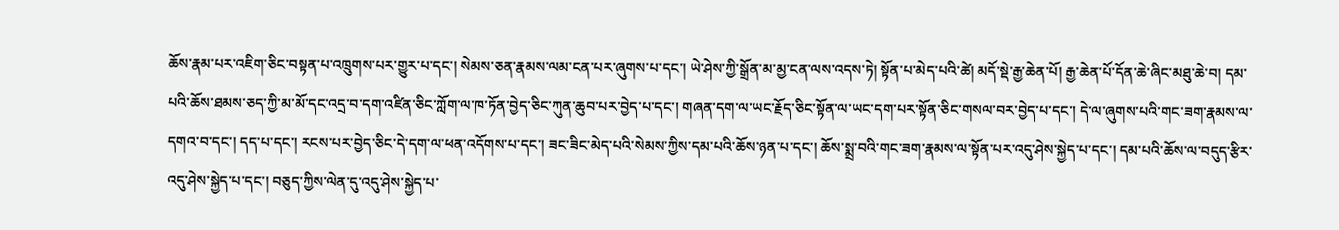ཆོས་རྣམ་པར་འཇིག་ཅིང་བསྟན་པ་འཁྲུགས་པར་གྱུར་པ་དང་། སེམས་ཅན་རྣམས་ལམ་ངན་པར་ཞུགས་པ་དང་། ཡེ་ཤེས་ཀྱི་སྒྲོན་མ་མྱ་ངན་ལས་འདས་ཏེ། སྟོན་པ་མེད་པའི་ཚེ། མདོ་སྡེ་རྒྱ་ཆེན་པོ། རྒྱ་ཆེན་པོ་དོན་ཆེ་ཞིང་མཐུ་ཆེ་བ། དམ་པའི་ཆོས་ཐམས་ཅད་ཀྱི་མ་མོ་དང་འདྲ་བ་དག་འཛིན་ཅིང་ཀློག་ལ་ཁ་ཏོན་བྱེད་ཅིང་ཀུན་ཆུབ་པར་བྱེད་པ་དང་། གཞན་དག་ལ་ཡང་རྗོད་ཅིང་སྟོན་ལ་ཡང་དག་པར་སྟོན་ཅིང་གསལ་བར་བྱེད་པ་དང་། དེ་ལ་ཞུགས་པའི་གང་ཟག་རྣམས་ལ་དགའ་བ་དང་། དད་པ་དང་། རངས་པར་བྱེད་ཅིང་དེ་དག་ལ་ཕན་འདོགས་པ་དང་། ཟང་ཟིང་མེད་པའི་སེམས་ཀྱིས་དམ་པའི་ཆོས་ཉན་པ་དང་། ཆོས་སྨྲ་བའི་གང་ཟག་རྣམས་ལ་སྟོན་པར་འདུ་ཤེས་སྐྱེད་པ་དང་། དམ་པའི་ཆོས་ལ་བདུད་རྩིར་འདུ་ཤེས་སྐྱེད་པ་དང་། བཅུད་ཀྱིས་ལེན་དུ་འདུ་ཤེས་སྐྱེད་པ་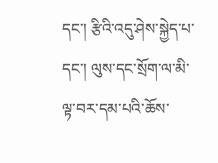དང་། རྩིའི་འདུ་ཤེས་སྐྱེད་པ་དང་། ལུས་དང་སྲོག་ལ་མི་ལྟ་བར་དམ་པའི་ཆོས་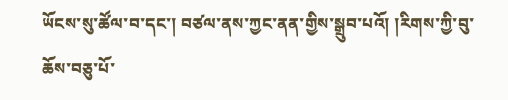ཡོངས་སུ་ཚོལ་བ་དང་། བཙལ་ནས་ཀྱང་ནན་གྱིས་སྒྲུབ་པའོ། །རིགས་ཀྱི་བུ་ཆོས་བཅུ་པོ་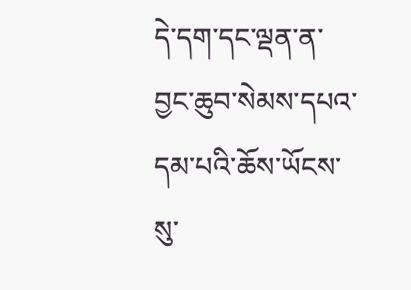དེ་དག་དང་ལྡན་ན་བྱང་ཆུབ་སེམས་དཔའ་དམ་པའི་ཆོས་ཡོངས་སུ་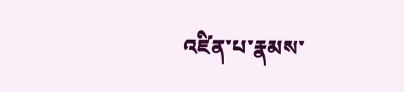འཛིན་པ་རྣམས་